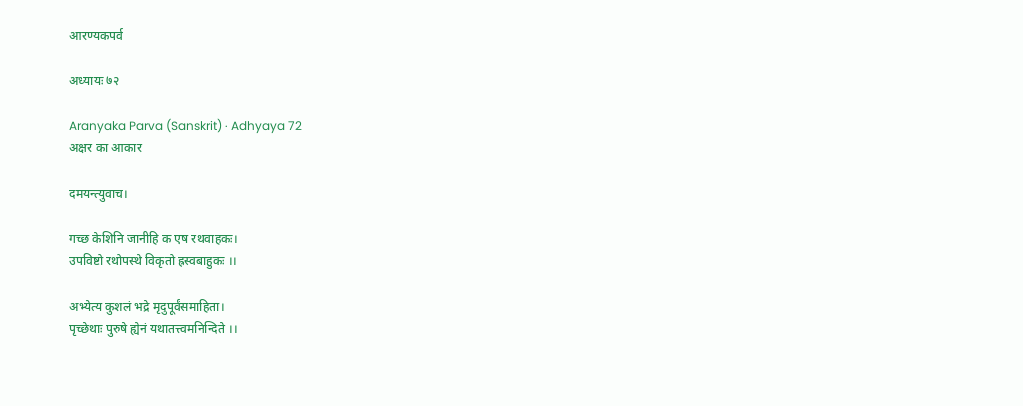आरण्यकपर्व

अध्यायः ७२

Aranyaka Parva (Sanskrit) · Adhyaya 72
अक्षर का आकार

दमयन्त्युवाच।

गच्छ केशिनि जानीहि क एष रथवाहकः।
उपविष्टो रथोपस्थे विकृतो ह्रस्वबाहुकः ।।

अभ्येत्य कुशलं भद्रे मृदुपूर्वंसमाहिता।
पृच्छेथाः पुरुषे ह्येनं यथातत्त्वमनिन्दिते ।।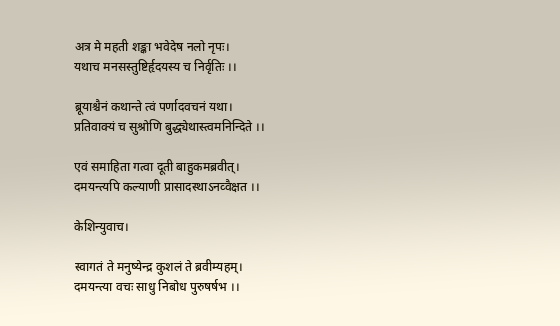अत्र मे महती शङ्का भवेदेष नलो नृपः।
यथाच मनसस्तुष्टिर्हृदयस्य च निर्वृतिः ।।

ब्रूयाश्चैनं कथान्ते त्वं पर्णादवचनं यथा।
प्रतिवाक्यं च सुश्रोणि बुद्ध्येथास्त्वमनिन्दिते ।।

एवं समाहिता गत्वा दूती बाहुकमब्रवीत्।
दमयन्त्यपि कल्याणी प्रासादस्थाऽनव्वैक्षत ।।

केशिन्युवाच।

स्वागतं ते मनुष्येन्द्र कुशलं ते ब्रवीम्यहम्।
दमयन्त्या वचः साधु निबोध पुरुषर्षभ ।।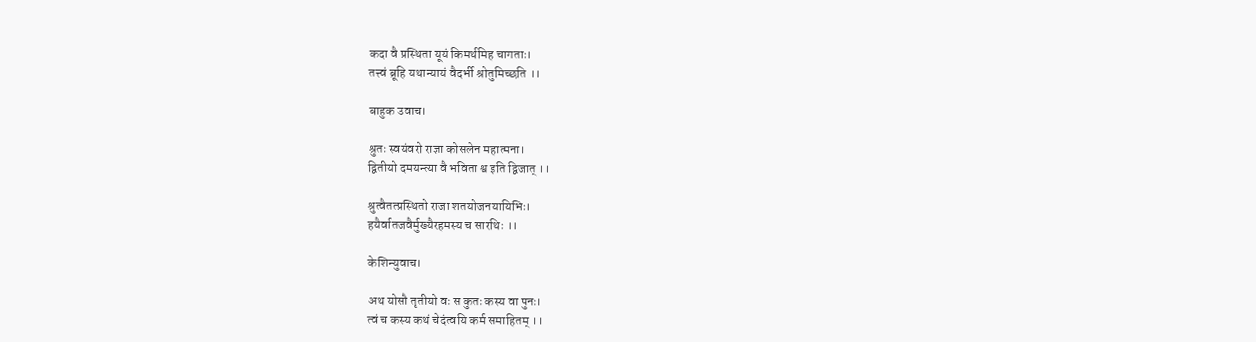कदा वै प्रस्थिता यूयं किमर्थमिह चागताः।
तत्त्वं ब्रूहि यथान्यायं वैदर्भी श्रोतुमिच्छति ।।

बाहुक उवाच।

श्रुतः स्वयंवरो राज्ञा कोसलेन महात्मना।
द्वितीयो दमयन्त्या वै भविता श्व इति द्विजात् ।।

श्रुत्वैतत्प्रस्थितो राजा शतयोजनयायिभिः।
हयैर्वातजवैर्मुख्यैरहमस्य च सारथिः ।।

केशिन्युवाच।

अथ योसौ तृतीयो वः स कुतः कस्य वा पुनः।
त्वं च कस्य कथं चेदंत्वयि कर्म समाहितम् ।।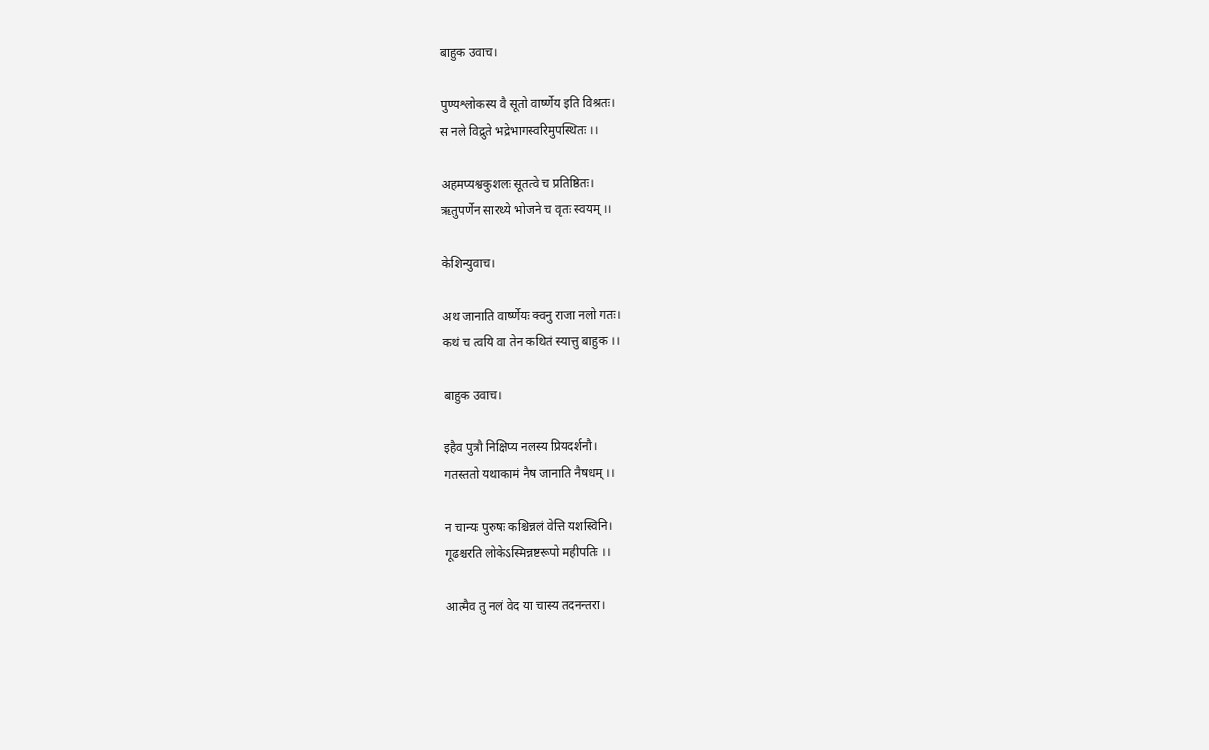बाहुक उवाच।

पुण्यश्लोकस्य वै सूतो वार्ष्णेय इति विश्रतः।
स नले विद्रुते भद्रेभागस्वरिमुपस्थितः ।।

अहमप्यश्वकुशलः सूतत्वे च प्रतिष्ठितः।
ऋतुपर्णेन सारथ्ये भोजने च वृतः स्वयम् ।।

केशिन्युवाच।

अथ जानाति वार्ष्णेयः क्वनु राजा नलो गतः।
कथं च त्वयि वा तेन कथितं स्यात्तु बाहुक ।।

बाहुक उवाच।

इहैव पुत्रौ निक्षिप्य नलस्य प्रियदर्शनौ।
गतस्ततो यथाकामं नैष जानाति नैषधम् ।।

न चान्यः पुरुषः कश्चिन्नलं वेत्ति यशस्विनि।
गूढश्चरति लोकेऽस्मिन्नष्टरूपो महीपतिः ।।

आत्मैव तु नलं वेद या चास्य तदनन्तरा।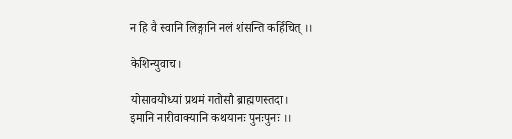न हि वै स्वानि लिङ्गानि नलं शंसन्ति कर्हिचित् ।।

केशिन्युवाच।

योसावयोध्यां प्रथमं गतोसौ ब्राह्मणस्तदा।
इमानि नारीवाक्यानि कथयानः पुनःपुनः ।।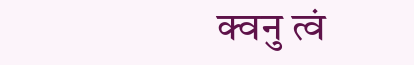क्वनु त्वं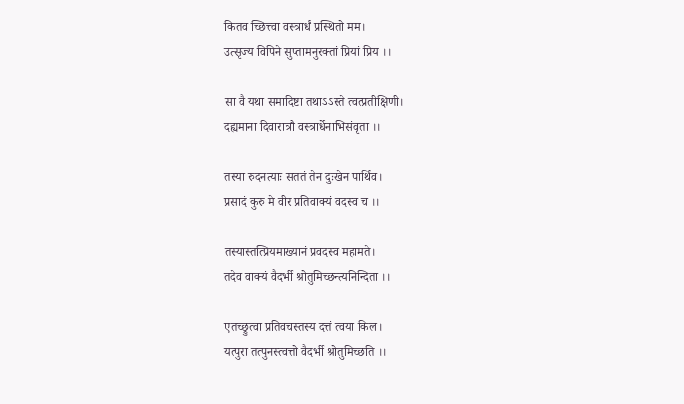कितव च्छित्त्वा वस्त्रार्धं प्रस्थितो मम।
उत्सृज्य विपिने सुप्तामनुरक्तां प्रियां प्रिय ।।

सा वै यथा समादिष्टा तथाऽऽस्ते त्वत्प्रतीक्षिणी।
दह्यमाना दिवारात्रौ वस्त्रार्धेनाभिसंवृता ।।

तस्या रुदनत्याः सततं तेन दुःखेन पार्थिव।
प्रसादं कुरु मे वीर प्रतिवाक्यं वदस्व च ।।

तस्यास्तत्प्रियमाख्यानं प्रवदस्व महामते।
तदेव वाक्यं वैदर्भी श्रोतुमिच्छन्त्यनिन्दिता ।।

एतच्छ्रुत्वा प्रतिवचस्तस्य दत्तं त्वया किल।
यत्पुरा तत्पुनस्त्वत्तो वैदर्भी श्रोतुमिच्छति ।।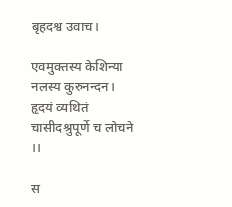बृहदश्व उवाच।

एवमुक्तस्य केशिन्या नलस्य कुरुनन्दन।
हृदयं व्यथितं चासीदश्रुपूर्णे च लोचने ।।

स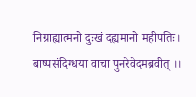निग्राह्यात्मनो दुःखं दह्यमानो महीपतिः।
बाष्पसंदिग्धया वाचा पुनरेवेदमब्रवीत् ।।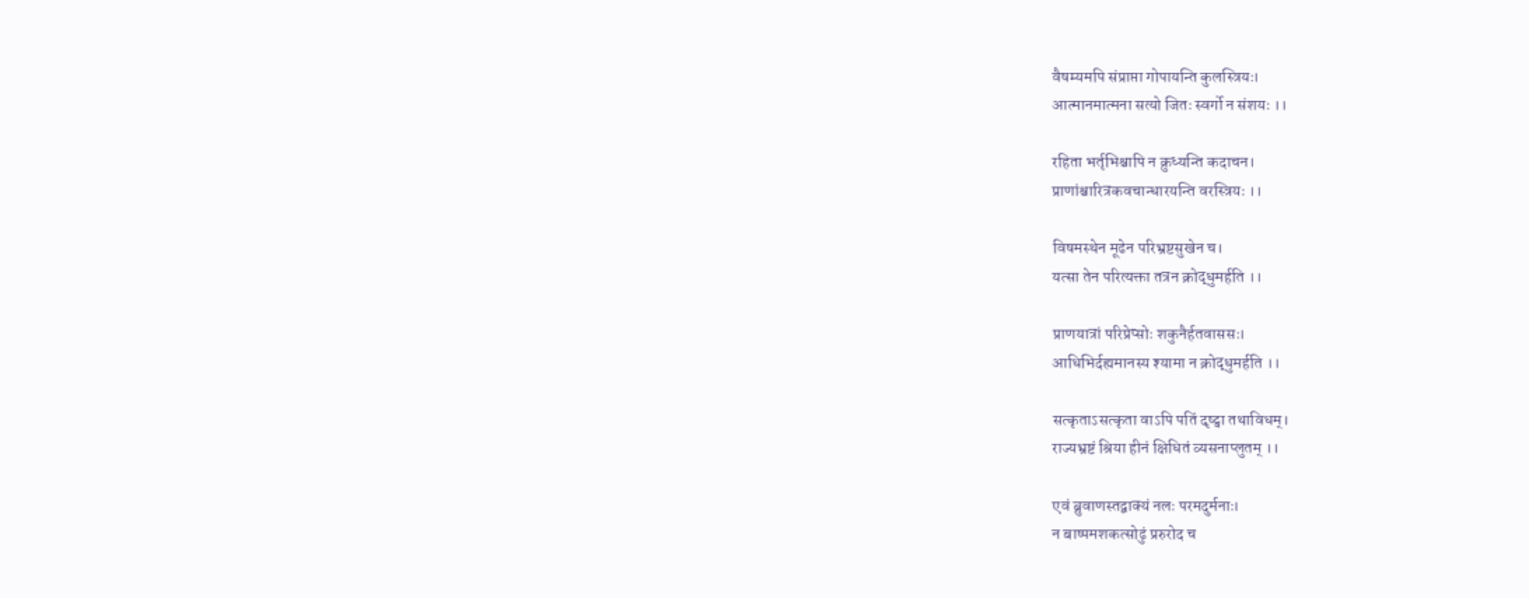वैषम्यमपि संप्राप्ता गोपायन्ति कुलस्त्रियः।
आत्मानमात्मना सत्यो जितः स्वर्गो न संशयः ।।

रहिता भर्तृभिश्चापि न क्रुध्यन्ति कदाचन।
प्राणांश्चारित्रकवचान्धारयन्ति वरस्त्रियः ।।

विषमस्थेन मूढेन परिभ्रष्टसुखेन च।
यत्सा तेन परित्यक्ता तत्रन क्रोद्धुमर्हति ।।

प्राणयात्रां परिप्रेप्सोः शकुनैर्हतवाससः।
आधिभिर्दह्यमानस्य श्यामा न क्रोद्धुमर्हति ।।

सत्कृताऽसत्कृता वाऽपि पतिं दृष्ट्वा तथाविधम्।
राज्यभ्रष्टं श्रिया हीनं क्षिधितं व्यसनाप्लुतम् ।।

एवं ब्रुवाणस्तद्वाक्यं नलः परमदुर्मनाः।
न बाष्पमशकत्सोढुं प्ररुरोद च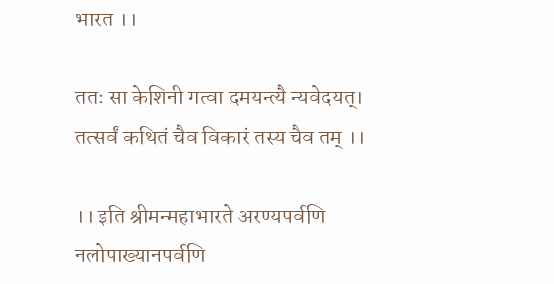भारत ।।

ततः सा केशिनी गत्वा दमयन्त्यै न्यवेदयत्।
तत्सर्वं कथितं चैव विकारं तस्य चैव तम् ।।

।। इति श्रीमन्महाभारते अरण्यपर्वणि
नलोपाख्यानपर्वणि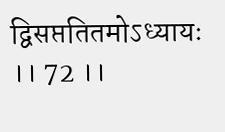द्विसप्ततितमोऽध्यायः ।। 72 ।।